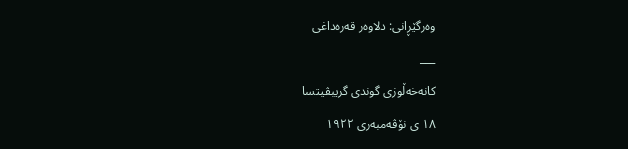وەرگێڕانی: دلاوەر قەرەداغی
___
کانەخەڵوزی گوندی گریبڤیتسا
١٨ ی نۆڤەمبەری ١٩٢٢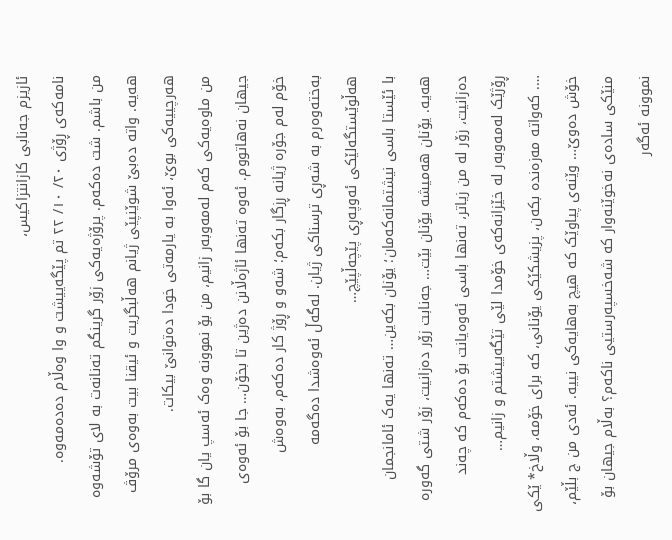ئازیزم جەنابی کازانتزاکیس،
نامەکەی ڕۆژی ٢٠/ ١٠/ ٢٢ تم پێگەییشت و وا وەڵام دەدەمەوە.
من باشم. شت دەکەم. پرۆژەیەکی زۆر گرینگم تەنانەت بە لای تۆشەوە هەیە. واتە دەبێ شوێنپێی ژیانم هەڵبگریت و ئیقنا بیت بەوەی مرۆڤ هەرچییەکی بوێ، ئەوا بە یارمەتی خودا دەتوانێ بیکات.
من ماوەیەکی کەم لەمەوبەر زانیم، من بۆ نموونە وەک ئەسپ یان گا بۆ جیهان نەهاتووم. ئەوە تەنها ئاژەڵانن دەژین تا بخۆن… جا بۆ ئەوەی خۆم لەم جۆرە ژیانە ڕزگار بکەم؛ شەو و ڕۆژ کار دەکەم، بەوەش بەختەوەرم بە شەڕی ترسناکی ژیان. لەگەڵ ئەوەشدا دەگەمە هەڵوێستگەلێکی ئەوپەڕی پێچەڵپێچ…
با ئێستا باسی نیشتمانەکەمان؛ یۆنان بکەین… تەنها یەک ئامانجمان هەیە. یۆنان هەمیشە یۆنان بێت… جەنابت زۆر دەزانیت، زۆر شتی گەورە دەزانیت، زۆر لە من زیاتر، تەنها باسی ئەوەیانت بۆ دەکەم کە چەند ڕۆژێک لەمەوبەر لە خێزانەکەی خۆمدا لێی تێگەییشتم و زانیم…
…. کەواتە مەزەندە بکەن، پزیشکێکی یۆنانی، کە برای خۆمە، وڵاخ* ێکی خۆش دەوێ… وێنەی پیاوێک کە هیچ بەهایەکی نییە. ئەدی من ج بڵێم، منێکی سادەی نەخوێنەوار کە شەخسپەرستیی ناکەم؟ بەڵام جیهان بۆ نموونە ئەگەر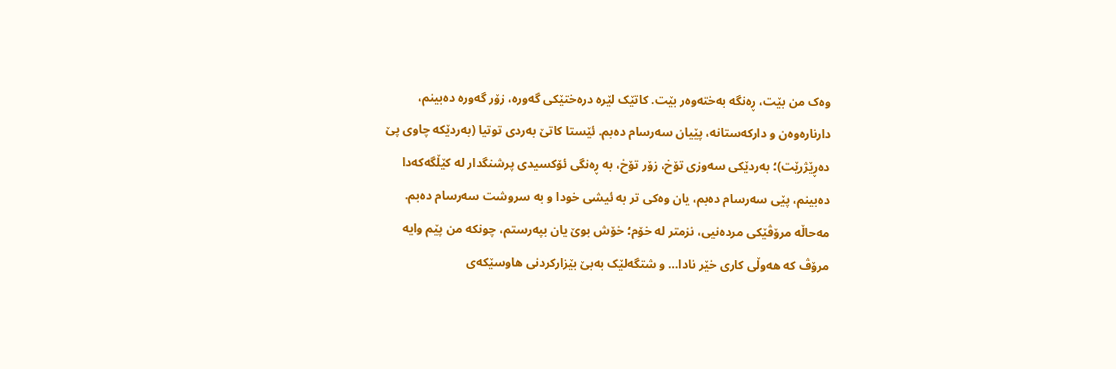وەک من بێت، ڕەنگە بەختەوەر بێت. کاتێک لێرە درەختێکی گەورە، زۆر گەورە دەبینم، دارنارەوەن و دارکەستانە، پێیان سەرسام دەبم. ئێستا کاتێ بەردی توتیا (بەردێکە چاوی پێ دەڕێژرێت)؛ بەردێکی سەوزی تۆخ، زۆر تۆخ، بە ڕەنگی ئۆکسیدی پرشنگدار لە کێڵگەکەدا دەبینم، پێی سەرسام دەبم، یان وەکی تر بە ئیشی خودا و بە سروشت سەرسام دەبم.
مەحاڵە مرۆڤێکی مردەنیی، نزمتر لە خۆم؛ خۆش بوێ یان بپەرستم، چونکە من پێم وایە مرۆڤ کە هەوڵی کاری خێر نادا… و شتگەلێک بەبێ بێزارکردنی هاوسێکەی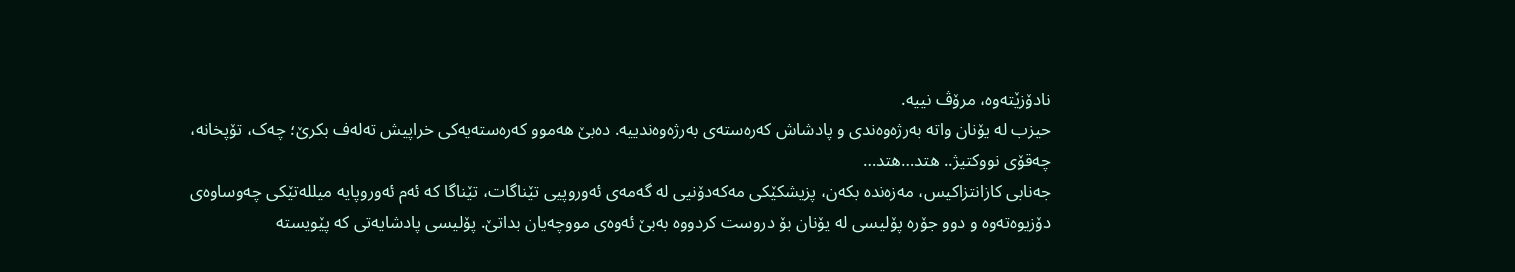نادۆزێتەوە، مرۆڤ نییە.
حیزب لە یۆنان واتە بەرژەوەندی و پادشاش کەرەستەی بەرژەوەندییە. دەبێ هەموو کەرەستەیەکی خراپیش تەلەف بکرێ؛ چەک، تۆپخانە، چەقۆی نووکتیژ.. هتد…هتد…
جەنابی کازانتزاکیس، مەزەندە بکەن، پزیشکێکی مەکەدۆنیی لە گەمەی ئەوروپیی تێناگات، تێناگا کە ئەم ئەوروپایە میللەتێکی چەوساوەی دۆزیوەتەوە و دوو جۆرە پۆلیسی لە یۆنان بۆ دروست کردووە بەبێ ئەوەی مووچەیان بداتێ. پۆلیسی پادشایەتی کە پێویستە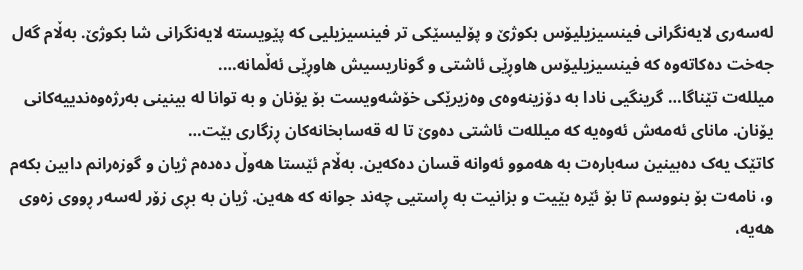لەسەری لایەنگرانی فینسیزیلیۆس بکوژێ و پۆلیسێکی تر فینسیزیلیی کە پێویستە لایەنگرانی شا بکوژێ. بەڵام گەل جەخت دەکاتەوە کە فینسیزیلیۆس هاوڕێی ئاشتی و گوناریسیش هاوڕێی ئەڵمانە….
میللەت تێناگا… گرینگیی نادا بە دۆزینەوەی وەزیرێکی خۆشەویست بۆ یۆنان و بە توانا لە بینینی بەرژەوەندییەکانی یۆنان. مانای ئەمەش ئەوەیە کە میللەت ئاشتی دەوێ تا لە قەسابخانەکان ڕزگاری بێت…
کاتێک یەک دەبینین سەبارەت بە هەموو ئەوانە قسان دەکەین. بەڵام ئێستا هەوڵ دەدەم ژیان و گوزەرانم دابین بکەم و، نامەت بۆ بنووسم تا بۆ ئێرە بێیت و بزانیت بە ڕاستیی چەند جوانە کە هەین. ژیان بە بڕی زۆر لەسەر ڕووی زەوی هەیە،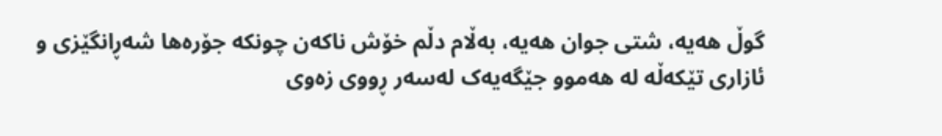گوڵ هەیە، شتی جوان هەیە، بەڵام دڵم خۆش ناکەن چونکە جۆرەها شەڕانگێزی و ئازاری تێکەڵە لە هەموو جێگەیەک لەسەر ڕووی زەوی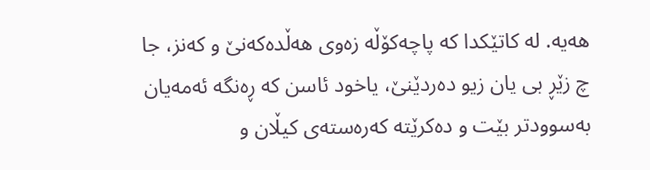هەیە. لە کاتێکدا کە پاچەکۆڵە زەوی هەڵدەکەنێ و کەنز، جا چ زێڕ بی یان زیو دەردێنێ، یاخود ئاسن کە ڕەنگە ئەمەیان بەسوودتر بێت و دەکرێتە کەرەستەی کیڵان و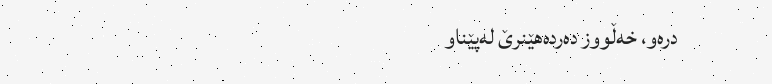درەو، خەڵووز دەردەهێنرێ لەپێناو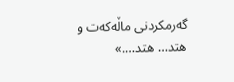گەرمکردنی ماڵەکەت و هتد… هتد….»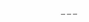___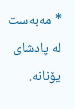* مەبەست لە پادشای یۆنانە.